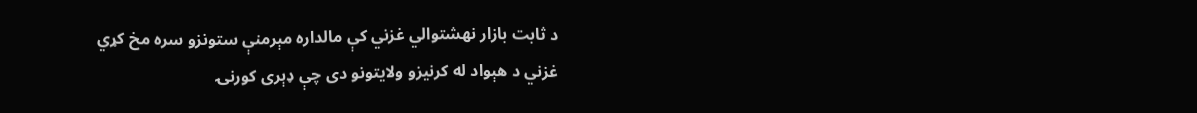د ثابت بازار نهشتوالي غزني کې مالداره مېرمنې ستونزو سره مخ کړي
غزني د هېواد له کرنیزو ولایتونو دی چې ډېری کورنۍ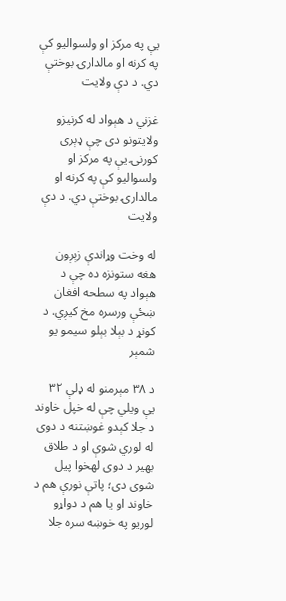یې په مرکز او ولسوالیو کې په کرنه او مالدارۍ بوختې دي. د دې ولایت

غزني د هېواد له کرنیزو ولایتونو دی چې ډېری کورنۍ یې په مرکز او ولسوالیو کې په کرنه او مالدارۍ بوختې دي. د دې ولایت

له وخت وړاندې زېږون هغه ستونزه ده چې د هېواد په سطحه افغان ښځې ورسره مخ کیږي. د کونړ د بېلا بېلو سيمو یو شمېر

د ۳۸ مېرمنو له ډلې ۳۲ یې ویلي چې له خپل خاوند د جلا کېدو غوښتنه د دوی له لوري شوې او د طلاق بهیر د دوی لهخوا پیل شوی دی؛ پاتې نورې هم د خاوند او یا هم د دواړو لوریو په خوښه سره جلا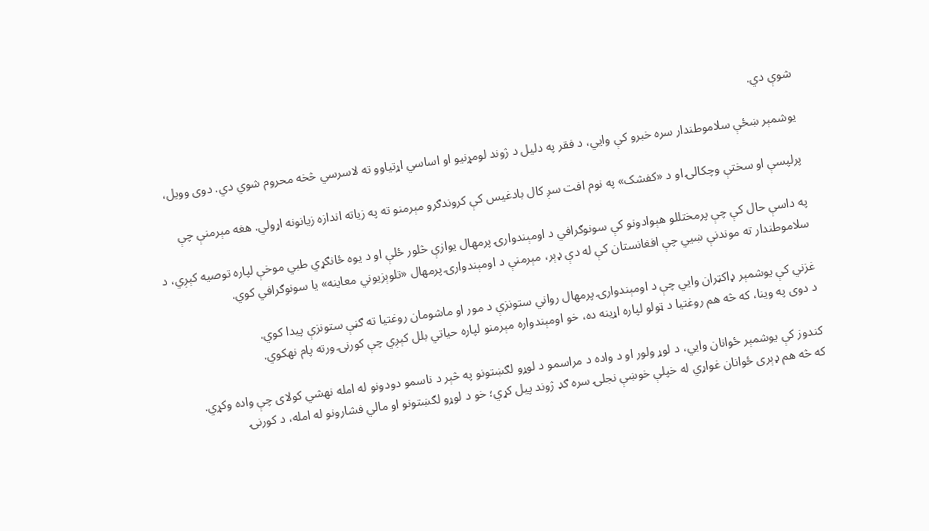شوې دي.

یوشمېر ښځې سلاموطندار سره خبرو کې وايي، د فقر په دلیل د ژوند لومړنیو او اساسي اړتیاوو ته لاسرسي څخه محروم شوي دي. دوی وویل،

پرلپسې او سختې وچکالۍ او د «کفشک» په نوم افت سږ کال بادغیس کې کروندګرو مېرمنو ته په زیاته اندازه زیانونه اړولي. هغه مېرمنې چې

په داسې حال کې چې پرمختللو هېوادونو کې سونوګرافي د اومېندوارۍ پرمهال یوازې څلور ځلې او د یوه ځانګړي طبي موخې لپاره توصیه کېږي، د سلاموطندار ته موندنې ښيي چې افغانستان کې له دې ډېر، مېرمنې د اومېندوارۍ پرمهال «تلوېزیوني معاینه» یا سونوګرافي کوي.

غزني کې یوشمېر ډاکټران وايي چې د اومېندوارۍ پرمهال رواني ستونزې د مور او ماشومان روغتیا ته ګڼې ستونزې پیدا کوي.
د دوی په وینا، که څه هم روغتیا د ټولو لپاره اړینه ده، خو اومېندواره مېرمنو لپاره حیاتي بلل کېږي چې کورنۍ ورته پام نهکوي.

کندوز کې یوشمېر ځوانان وايي، د لوړ ولور او د واده د مراسمو د لوړو لګښتونو په څېر د ناسمو دودونو له امله نهشي کولای چې واده وکړي.
که څه هم ډېری ځوانان غواړي له خپلې خوښې نجلۍ سره ګډ ژوند پیل کړي؛ خو د لوړو لګښتونو او مالي فشارونو له امله، د کورنۍ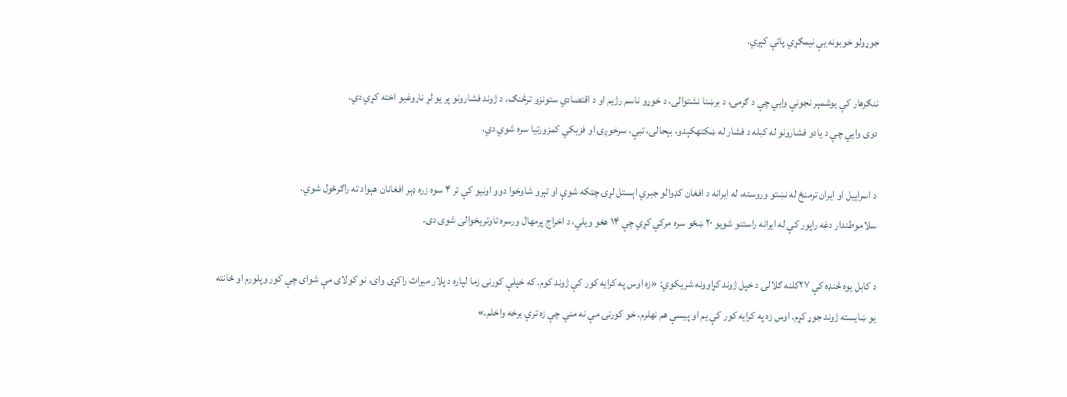جوړولو خوبونه یې نیمګړي پاتې کېږي.

ننګرهار کې یوشمېر نجونې وايي چې د ګرمۍ، د برښنا نشتوالی، د خوړو ناسم رژيم او د اقتصادي ستونزو ترڅنګ، د ژوند فشارونو پر یو لړ ناروغیو اخته کړي دي.
دوی وايي چې د یادو فشارونو له کبله د فشار له ښکتهکېدو، بېحالۍ، تبې، سرخوږۍ او فزيکي کمزورتیا سره شوي دي.

د اسراییل او ایران ترمنځ له نښتو وروسته، له ایرانه د افغان کډوالو جبري اېستل لړۍ چټکه شوې او تېرو شاوخوا دوو اونیو کې تر ۴ سوه زره ډېر افغانان هېواد ته راګرځول شوي.
سلاموطندار دغه راپور کې له ایرانه راستنو شویو ۲۰ ښځو سره مرکې کړي چې ۱۴ هغو ویلي، د اخراج پرمهال ورسره تاوتریخوالی شوی دی.

د کابل یوه څنډه کې ۲۷کلنه ګلالۍ د خپل ژوند کړاوونه شریکوي: «زه اوس په کرایه کور کې ژوند کوم. که خپلې کورنۍ زما لپاره د پلار میراث راکړی وای، نو کولای مې شوای چې کور وپلورم او ځانته یو ښایسته ژوند جوړ کړم. اوس زه په کرایه کور کې یم او پیسې هم نهلرم، خو کورنۍ مې نه مني چې زه ترې برخه واخلم.»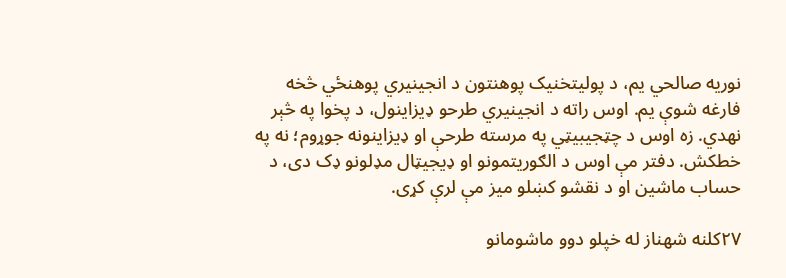نوریه صالحي یم، د پوليتخنیک پوهنتون د انجینیري پوهنځي څخه فارغه شوې یم. اوس راته د انجینیري طرحو ډیزاینول، د پخوا په څېر نهدي. زه اوس د چټجيبيټي په مرسته طرحې او ډیزاینونه جوړوم؛ نه په خطکش. دفتر مې اوس د الګوریتمونو او ډیجیټال مډلونو ډک دی، د حساب ماشین او د نقشو کښلو میز مې لرې کړی.

۲۷کلنه شهناز له خپلو دوو ماشومانو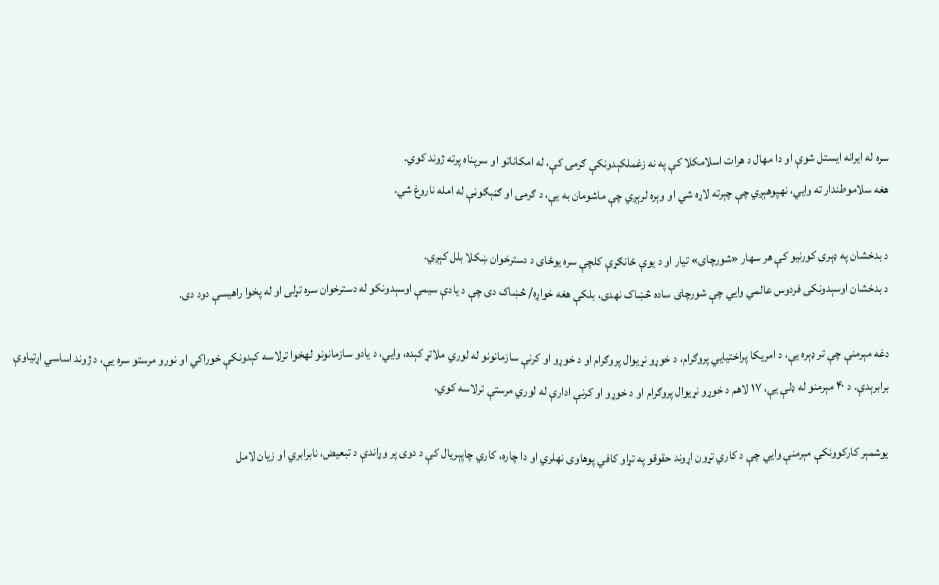سره له ایرانه ایستل شوې او دا مهال د هرات اسلامکلا کې په نه زغملکېدونکې ګرمۍ کې، له امکاناتو او سرپناه پرته ژوند کوي.
هغه سلاموطندار ته وايي، نهپوهېږي چې چېرته لاړه شي او وېره لرېږي چې ماشومان به یې، د ګرمۍ او ګڼېګوڼې له امله ناروغ شي.

د بدخشان په ډېری کورنیو کې هر سهار «شورچای» تیار او د یوې ځانګړې کلچې سره یوځای د دسترخوان ښکلا بلل کېږي.
د بدخشان اوسېدونکی فردوس عالمي وايي چې شورچای ساده څښاک نهدی، بلکې هغه خواړه/ څښاک دی چې د یادې سیمې اوسېدونکو له دسترخوان سره تړلی او له پخوا راهیسې دود دی.

دغه مېرمنې چې تر ډېره یې، د امریکا پراختیايي پروګرام، د خوړو نړیوال پروګرام او د خوړو او کرنې سازمانونو له لوري ملاتړ کېده، وايي، د یادو سازمانونو لهخوا ترلاسه کېدونکې خوراکي او نورو مرستو سره یې، د ژوند اساسي اړتیاوې برابرېدې. د ۴۰ مېرمنو له ډلې یې، ۱۷ لاهم د خوړو نړیوال پروګرام او د خوړو او کرنې ادارې له لوري مرستې ترلاسه کوي.

یوشمېر کارکوونکې مېرمنې وايي چې د کاري تړون اړوند حقوقو په تړاو کافي پوهاوی نهلري او دا چاره، کاري چاپېریال کې د دوی پر وړاندې د تبعیض، نابرابري او زیان لامل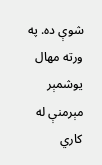شوې ده. په ورته مهال یوشمېر مېرمنې له کاري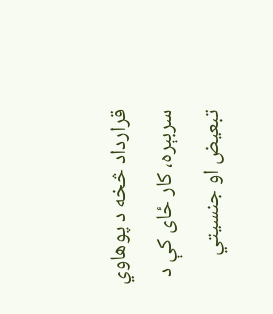قرارداد څخه د پوهاوي سربېره، کار ځای کې د تبعیض او جنسیتي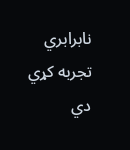نابرابري تجربه کړي دي